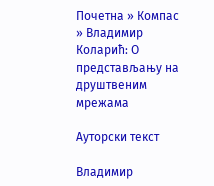Почетна » Компас » Владимир Коларић: О представљању на друштвеним мрежама

Ауторски текст

Владимир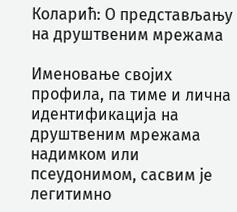Коларић: О представљању на друштвеним мрежама

Именовање својих профила, па тиме и лична идентификација на друштвеним мрежама надимком или псеудонимом, сасвим је легитимно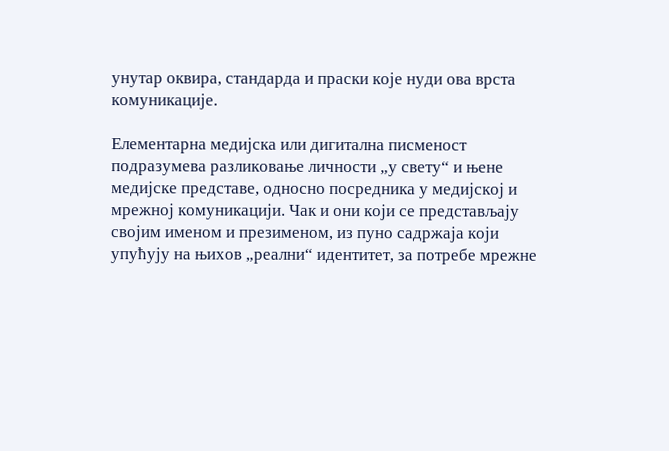унутар оквира, стандарда и праски које нуди ова врста комуникације.

Елементарна медијска или дигитална писменост подразумева разликовање личности „у свету“ и њене медијске представе, односно посредника у медијској и мрежној комуникацији. Чак и они који се представљају својим именом и презименом, из пуно садржаја који упућују на њихов „реални“ идентитет, за потребе мрежне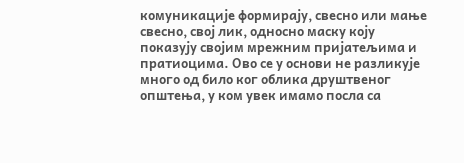комуникације формирају, свесно или мање свесно, свој лик, односно маску коју показују својим мрежним пријатељима и пратиоцима. Ово се у основи не разликује много од било ког облика друштвеног општења, у ком увек имамо посла са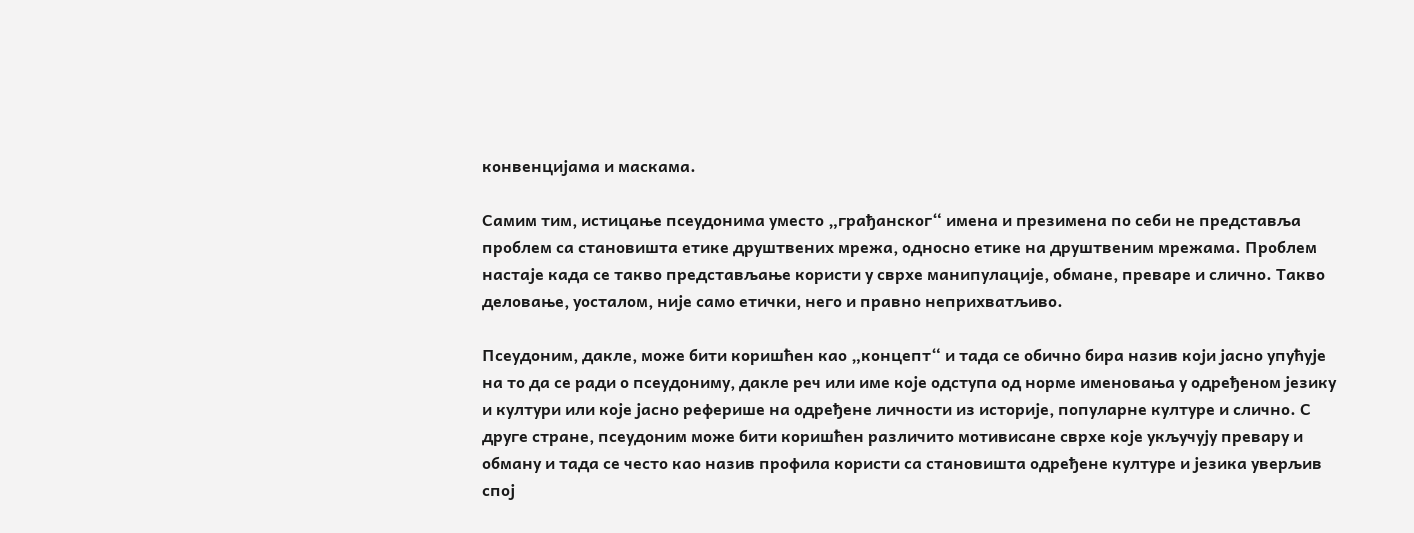конвенцијама и маскама.

Самим тим, истицање псеудонима уместо „грађанског“ имена и презимена по себи не представља проблем са становишта етике друштвених мрежа, односно етике на друштвеним мрежама. Проблем настаје када се такво представљање користи у сврхе манипулације, обмане, преваре и слично. Такво деловање, уосталом, није само етички, него и правно неприхватљиво.

Псеудоним, дакле, може бити коришћен као „концепт“ и тада се обично бира назив који јасно упућује на то да се ради о псеудониму, дакле реч или име које одступа од норме именовања у одређеном језику и култури или које јасно реферише на одређене личности из историје, популарне културе и слично. С друге стране, псеудоним може бити коришћен различито мотивисане сврхе које укључују превару и обману и тада се често као назив профила користи са становишта одређене културе и језика уверљив спој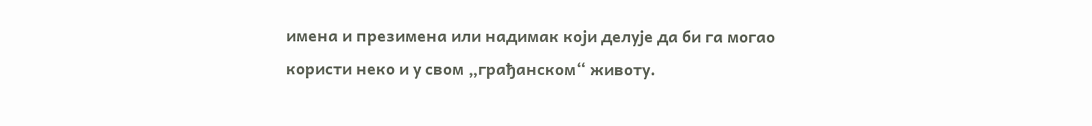имена и презимена или надимак који делује да би га могао користи неко и у свом „грађанском“ животу.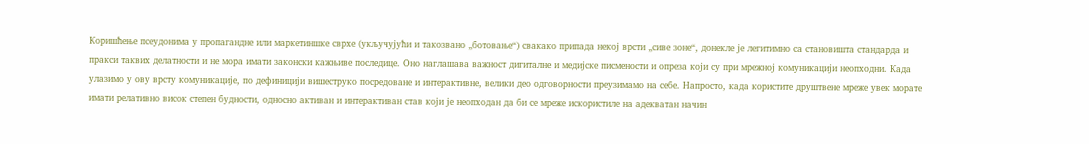Коришћење псеудонима у пропагандне или маркетиншке сврхе (укључујући и такозвано „ботовање“) свакако припада некој врсти „сиве зоне“, донекле је легитимно са становишта стандарда и пракси таквих делатности и не мора имати законски кажњиве последице. Оно наглашава важност дигиталне и медијске писмености и опреза који су при мрежној комуникацији неопходни. Када улазимо у ову врсту комуникације, по дефиницији вишеструко посредоване и интерактивне, велики део одговорности преузимамо на себе. Напросто, када користите друштвене мреже увек морате имати релативно висок степен будности, односно активан и интерактиван став који је неопходан да би се мреже искористиле на адекватан начин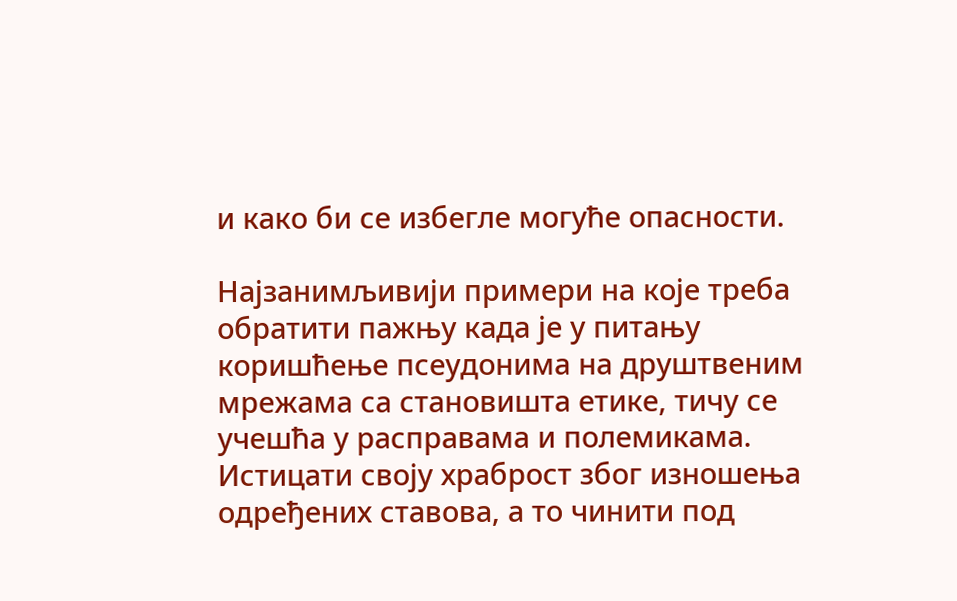и како би се избегле могуће опасности.

Најзанимљивији примери на које треба обратити пажњу када је у питању коришћење псеудонима на друштвеним мрежама са становишта етике, тичу се учешћа у расправама и полемикама. Истицати своју храброст због изношења одређених ставова, а то чинити под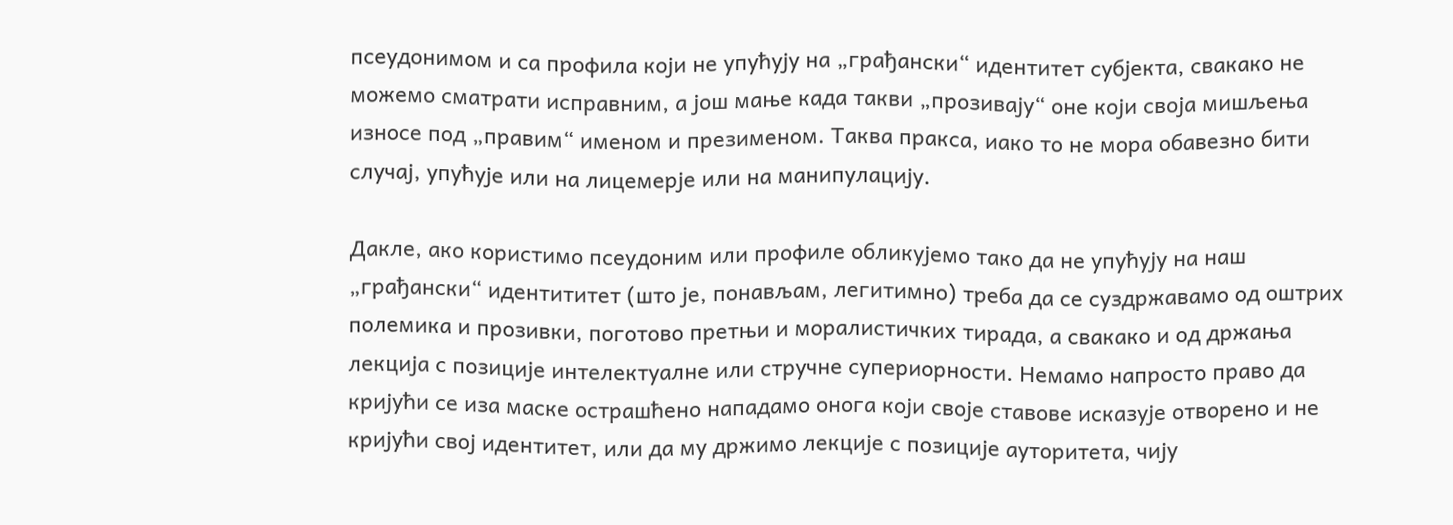псеудонимом и са профила који не упућују на „грађански“ идентитет субјекта, свакако не можемо сматрати исправним, а још мање када такви „прозивају“ оне који своја мишљења износе под „правим“ именом и презименом. Таква пракса, иако то не мора обавезно бити случај, упућује или на лицемерје или на манипулацију.

Дакле, ако користимо псеудоним или профиле обликујемо тако да не упућују на наш „грађански“ идентититет (што је, понављам, легитимно) треба да се суздржавамо од оштрих полемика и прозивки, поготово претњи и моралистичких тирада, а свакако и од држања лекција с позиције интелектуалне или стручне супериорности. Немамо напросто право да кријући се иза маске острашћено нападамо онога који своје ставове исказује отворено и не кријући свој идентитет, или да му држимо лекције с позиције ауторитета, чију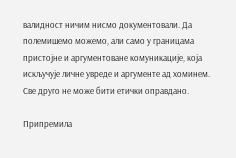валидност ничим нисмо документовали. Да полемишемо можемо, али само у границама пристојне и аргументоване комуникације, која искључује личне увреде и аргументе ад хоминем. Све друго не може бити етички оправдано.

Припремила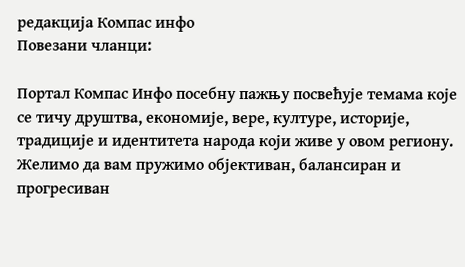редакција Компас инфо
Повезани чланци:

Портал Компас Инфо посебну пажњу посвећује темама које се тичу друштва, економије, вере, културе, историје, традиције и идентитета народа који живе у овом региону. Желимо да вам пружимо објективан, балансиран и прогресиван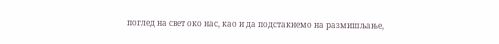поглед на свет око нас, као и да подстакнемо на размишљање,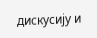дискусију и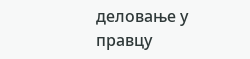деловање у правцу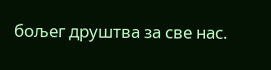бољег друштва за све нас.